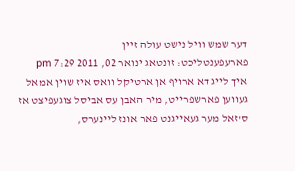דער שמש וויל נישט עולה זיין
פארעפענטליכט: זונטאג ינואר 02, 2011 7:29 pm
איך לייג דא ארויף אן ארטיקל וואס איז שוין אמאל געווען פארשפרייט, מיר האבן עס אביסל צוגעפיצט אז ס'זאל מער געאייגנט פאר אונז ליינערס,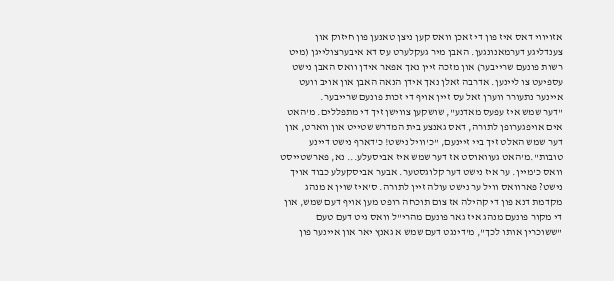אזויווי דאס איז פון די זאכן וואס קען ניצן טאנען פון חיזוק און צענדליגע דערמאנונגען. האבן מיר געקלערט עס דא איבערצולייגן (מיט רשות פונעם שרייבער) און מזכה זיין נאך אפאר אידן וואס האבן נישט עספיעט צו ליינען. אדרבה זאלן נאך אידן הנאה האבן און אויב וועט איינער נתעורר ווערן זאל עס זיין אויף די זכות פונעם שרייבער.
"דער שמש איז עפעס מאדנע", שושקען צווישן זיך די מתפללים. מ'האט אים אויפגערופן לתורה, דאס גאנצע בית המדרש שטייט און ווארט, און דער שמש האלט זיך ביי זיינעם, "כ'וויל נישט! כ'דארף נישט דיינע טובות".מ'האט געוואוסט אז דער שמש איז אביסעלע... נא, פארשטייסט וואס כ'מיין. ער איז נישט דער קלוגסטער. אבער אביסקעלע כבוד אויך נישט? פארוואס וויל ער נישט עולה זיין לתורה. ס'איז שוין א מנהג מקדמת דנא פון די קהילה אז צום תוכחה רופט מען אויף דעם שמש, און די מקור פונעם מנהג איז גאר פונעם מהרי"ל וואס גיט דעם טעם "ששוכרין אותו לכך", מ'דינגט דעם שמש א גאנץ יאר און איינער פון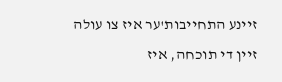זיינע התחייבות'ער איז צו עולה זיין די תוכחה, איז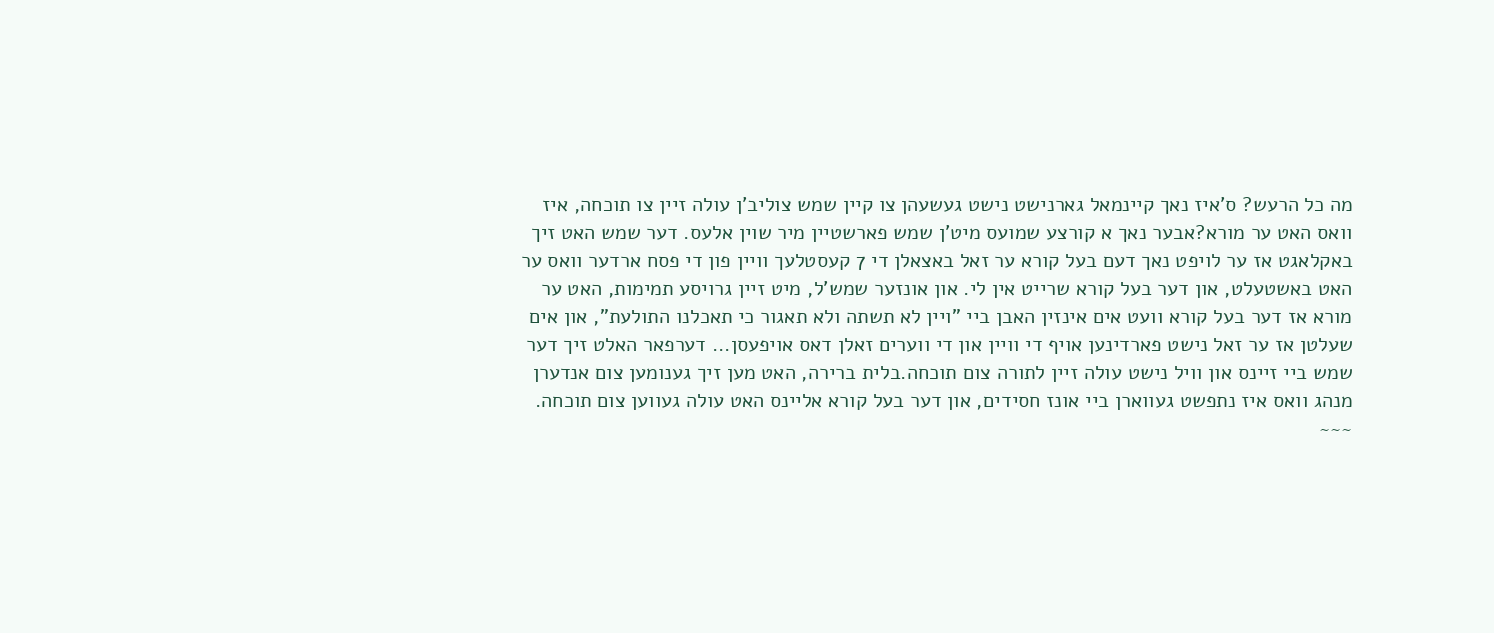מה כל הרעש? ס'איז נאך קיינמאל גארנישט נישט געשעהן צו קיין שמש צוליב'ן עולה זיין צו תוכחה, איז וואס האט ער מורא?אבער נאך א קורצע שמועס מיט'ן שמש פארשטיין מיר שוין אלעס. דער שמש האט זיך באקלאגט אז ער לויפט נאך דעם בעל קורא ער זאל באצאלן די 7 קעסטלעך וויין פון די פסח ארדער וואס ער האט באשטעלט, און דער בעל קורא שרייט אין לי. און אונזער שמש'ל, מיט זיין גרויסע תמימות, האט ער מורא אז דער בעל קורא וועט אים אינזין האבן ביי "ויין לא תשתה ולא תאגור כי תאכלנו התולעת", און אים שעלטן אז ער זאל נישט פארדינען אויף די וויין און די ווערים זאלן דאס אויפעסן... דערפאר האלט זיך דער שמש ביי זיינס און וויל נישט עולה זיין לתורה צום תוכחה.בלית ברירה, האט מען זיך גענומען צום אנדערן מנהג וואס איז נתפשט געווארן ביי אונז חסידים, און דער בעל קורא אליינס האט עולה געווען צום תוכחה.
~~~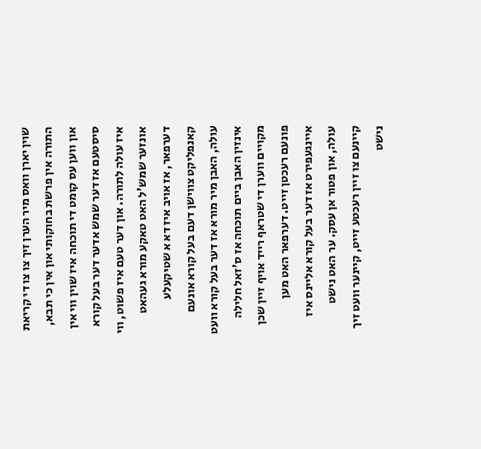שוין יארן וואס מיר הערן זיך צו צו די קריאת התורה אין פרשת בחוקותי און אין כי תבא, און ווען עס קומט די תוכחה איז שוין ווי אין סיסטעם אז דער שמש אדער דער בעל קורא איז עולה לתורה. און דער טעם איז פשוט, ווי אונזער שמש'ל האט טאקע מורא געהאט דערפאר, אז אויב איז דא א שטיקעלע קאנפליקט צווישן דעם בעל קורא אונעם עולה, האבן מיר מורא אז דער בעל קורא וועט אינזין האבן ביים תוכחה אז ס'זאל חלילה מקויים ווערן די שטראף רייד אויף זיין שכן פונעם רעכטן זייט. דערפאר האט מען איינגעפירט אז דער בעל קורא אליינס איז עולה, און פטור אן עסק. ער האט נישט קיינעם צו זיין רעכטע זייט, קיינער וועט זיך נישט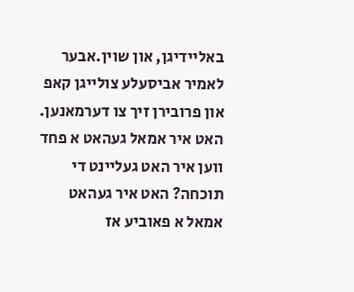באליידיגן, און שוין.אבער לאמיר אביסעלע צולייגן קאפ און פרובירן זיך צו דערמאנען. האט איר אמאל געהאט א פחד ווען איר האט געליינט די תוכחה? האט איר געהאט אמאל א פאוביע אז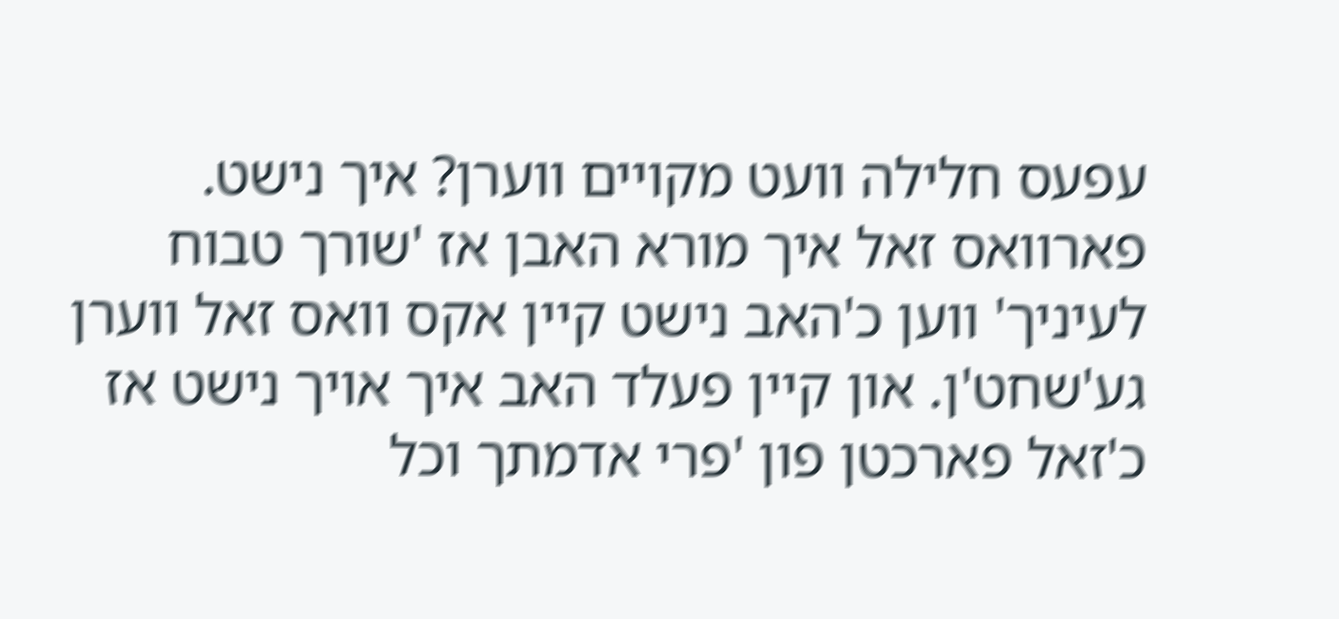עפעס חלילה וועט מקויים ווערן? איך נישט. פארוואס זאל איך מורא האבן אז 'שורך טבוח לעיניך' ווען כ'האב נישט קיין אקס וואס זאל ווערן גע'שחט'ן. און קיין פעלד האב איך אויך נישט אז כ'זאל פארכטן פון 'פרי אדמתך וכל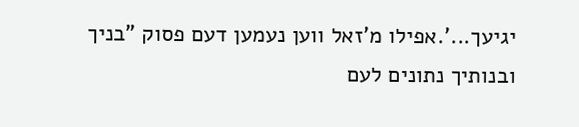יגיעך...'.אפילו מ'זאל ווען נעמען דעם פסוק "בניך ובנותיך נתונים לעם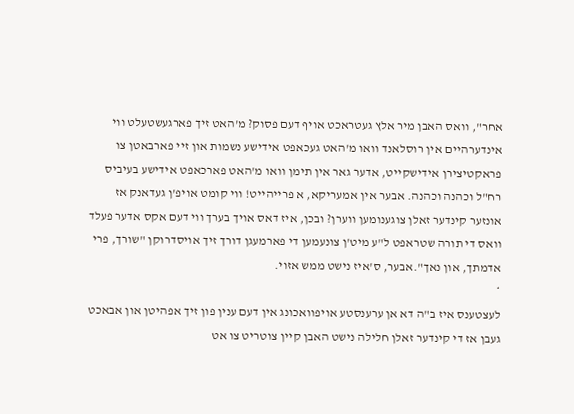אחר", וואס האבן מיר אלץ געטראכט אויף דעם פסוק? מ'האט זיך פארגעשטעלט ווי אינדערהיים אין רוסלאנד וואו מ'האט געכאפט אידישע נשמות און זיי פארבאטן צו פראקטיצירן אידישקייט, אדער גאר אין תימן וואו מ'האט פארכאפט אידישע בעיביס רח"ל וכהנה וכהנה. אבער אין אמעריקא, א פרייהייט! ווי קומט אויפ'ן געדאנק אז אונזער קינדער זאלן צוגענומען ווערן? ובכן, איז דאס אויך בערך ווי דעם אקס אדער פעלד וואס די תורה שטראפט ל"ע מיט'ן צונעמען די פארמעגן דורך זיך אויסדרוקן "שורך, פרי אדמתך, און נאך".אבער, ס'איז נישט ממש אזוי.
*
לעצטענס איז ב"ה דא אן ערענסטע אויפוואכונג אין דעם ענין פון זיך אפהיטן און אבאכט געבן אז די קינדער זאלן חלילה נישט האבן קיין צוטריט צו אט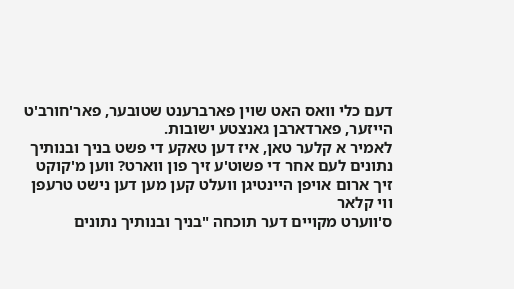דעם כלי וואס האט שוין פארברענט שטובער, פאר'חורב'ט הייזער, פארדארבן גאנצטע ישובות.
לאמיר א קלער טאן, איז דען טאקע די פשט בניך ובנותיך נתונים לעם אחר די פשוט'ע זיך פון ווארט? ווען מ'קוקט זיך ארום אויפן היינטיגן וועלט קען מען דען נישט טרעפן ווי קלאר
ס'ווערט מקויים דער תוכחה "בניך ובנותיך נתונים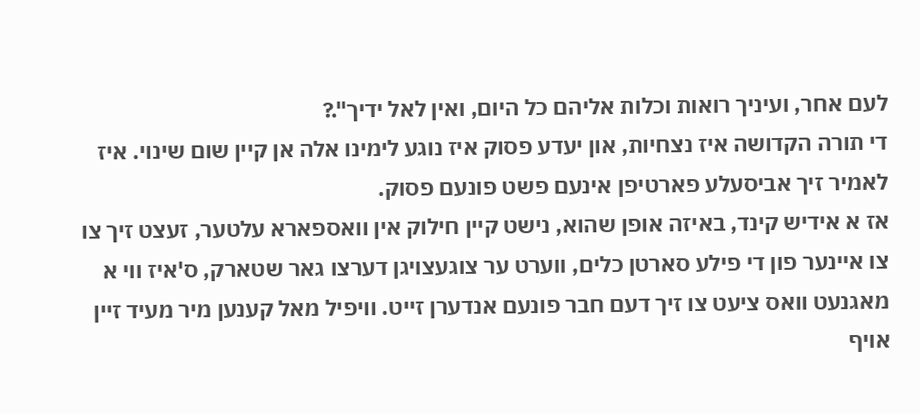לעם אחר, ועיניך רואות וכלות אליהם כל היום, ואין לאל ידיך".?
די תורה הקדושה איז נצחיות, און יעדע פסוק איז נוגע לימינו אלה אן קיין שום שינוי. איז לאמיר זיך אביסעלע פארטיפן אינעם פשט פונעם פסוק.
אז א אידיש קינד, באיזה אופן שהוא, נישט קיין חילוק אין וואספארא עלטער, זעצט זיך צו צו איינער פון די פילע סארטן כלים, ווערט ער צוגעצויגן דערצו גאר שטארק, ס'איז ווי א מאגנעט וואס ציעט צו זיך דעם חבר פונעם אנדערן זייט. וויפיל מאל קענען מיר מעיד זיין אויף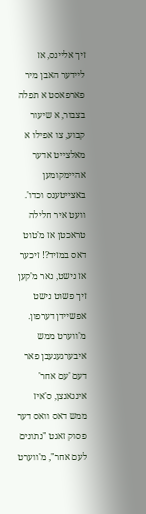זיך אליינס, אז ליידער האבן מיר פארפאסט א תפלה בצבור, א שיעור קבוע, צו אפילו א מאלצייט אדער אהיימקומען באצייטענס וכדו'.
וועט איר חלילה טראכטן אז מ'טוט דאס במזיד?! זיכער אז נישט, נאר מ'קען זיך פשוט נישט אפשיידן דערפון. מ'ווערט ממש איבערגעגעבן פאר דעם 'עם אחר' אינגאנצן, ס'איז ממש דאס וואס דער פסוק זאגט "נתונים לעם אחר", מ'ווערט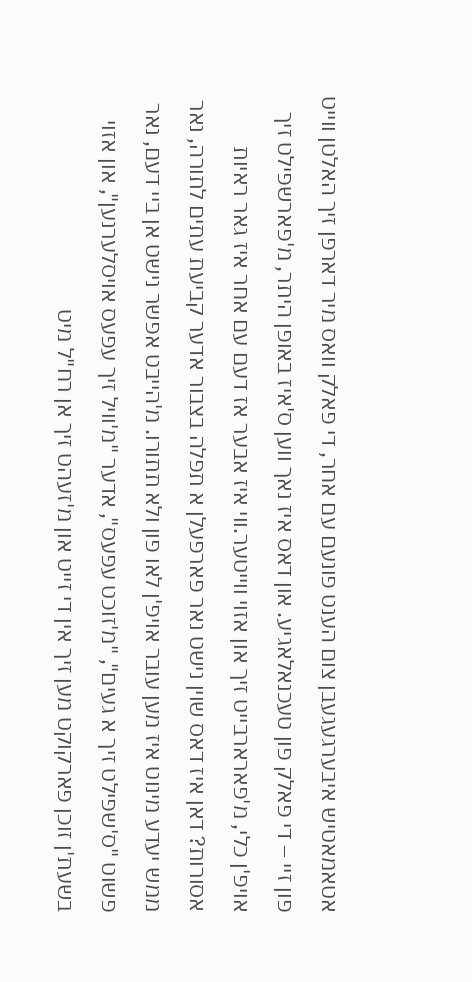אטאמאטיש איבערגעגעבן צום הענט פונעם עם אחר, די פאלק וואס מיר דארפן זיך האלטן ווייט פון זיי – די פאלק פון טעכנאלאגיע. און דאס איז נאך ווען ס'איז באופן היתר, מ'פארשפילט זיך אויפ'ן כלי, מ'פארארבייט זיך און אזוי ווייטער.ווי איז אבער אז דעם עם אחר איז גאר ראיות אסורות? דאן איז דאס שוין נישט נאר פארפעלן א תפלה בצבור אדער קביעת עתים לתורה, נאר ממש יעדע מינוט איז מען עובר אויפ'ן לאו פון ולא תתורו. מ'הייבט אפשר נישט אן ביי דעם, נאר פשוט "ס'שפילט זיך א געים", "מ'זוכט עפעס", אדער "מ'וויל זיך עפעס אויסלערנען", און אזוי בשעת'ן זוכן פארקוקט מען זיך אין די זייט און מ'זעהט זיך אן רח"ל מיט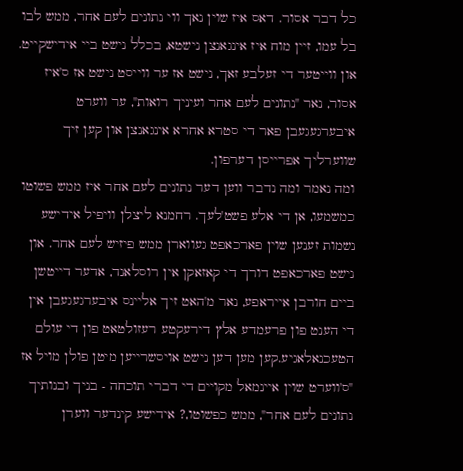כל דבר אסור. דאס איז שוין נאך ווי נתונים לעם אחר, ממש לבו בל עמו, זיין מוח איז אינגאנצן נישטא, בכלל נישט ביי אידישקייט. און ווייטער די זעלבע זאך, נישט אז ער ווייסט נישט אז ס'איז אסור, נאר "נתונים לעם אחר ועיניך רואות", ער ווערט איבערגעגעבן פאר די סטרא אחרא אינגאנצן און קען זיך שווערליך אפרייסן דערפון.
ומה נאמר ומה נדבר ווען דער נתונים לעם אחר איז ממש פשוטו כמשמעו, אן די אלע פשט'לעך. רחמנא ליצלן וויפיל אידישע נשמות זענען שוין פארכאפט געווארן ממש פיזיש לעם אחר. און נישט פארכאפט דורך די קאזאקן אין רוסלאנד, אדער דייטשן ביים חורבן אייראפע, נאר מ'האט זיך אליינס איבערגעגעבן אין די הענט פון פרעמדע אלץ דירעקטע רעזולטאט פון די עולם הטעכנאלאגיע.קען מען דען נישט אויסשרייען מיטן פולן מויל אז "ס'ווערט שוין איינמאל מקויים די דברי תוכחה - בניך ובנותיך נתונים לעם אחר", ממש כפשוטו,? אידישע קינדער ווערן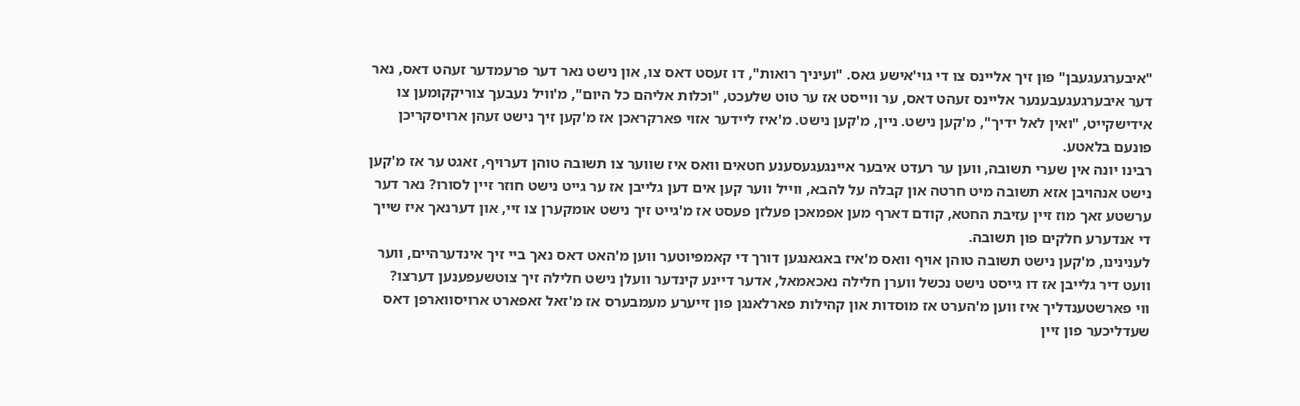"איבערגעגעבן" פון זיך אליינס צו די גוי'אישע גאס. "ועיניך רואות", דו זעסט דאס צו, און נישט נאר דער פרעמדער זעהט דאס, נאר דער איבערגעגעבענער אליינס זעהט דאס, ער ווייסט אז ער טוט שלעכט, "וכלות אליהם כל היום", מ'וויל נעבעך צוריקקומען צו אידישקייט, "ואין לאל ידיך", מ'קען נישט. ניין, מ'קען נישט. מ'איז ליידער אזוי פארקראכן אז מ'קען זיך נישט זעהן ארויסקריכן פונעם בלאטע.
רבינו יונה אין שערי תשובה, ווען ער רעדט איבער איינגעגעסענע חטאים וואס איז שווער צו תשובה טוהן דערויף, זאגט ער אז מ'קען נישט אנהויבן אזא תשובה מיט חרטה און קבלה על להבא, ווייל ווער קען אים דען גלייבן אז ער גייט נישט חוזר זיין לסורו? נאר דער ערשטע זאך מוז זיין עזיבת החטא, קודם דארף מען אפמאכן פעלזן פעסט אז מ'גייט זיך נישט אומקערן צו זיי, און דערנאך איז שייך די אנדערע חלקים פון תשובה.
לענינינו, מ'קען נישט תשובה טוהן אויף וואס מ'איז באגאנגען דורך די קאמפיוטער ווען מ'האט דאס נאך ביי זיך אינדערהיים, ווער וועט דיר גלייבן אז דו גייסט נישט נכשל ווערן חלילה נאכאמאל, אדער דיינע קינדער וועלן נישט חלילה זיך צוטשעפענען דערצו?
ווי פארשטענדליך איז ווען מ'הערט אז מוסדות און קהילות פארלאנגן פון זייערע מעמבערס אז מ'זאל זאפארט ארויסווארפן דאס שעדליכער פון זיין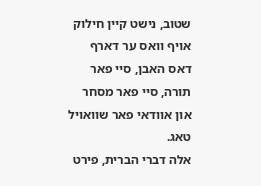שטוב, נישט קיין חילוק אויף וואס ער דארף דאס האבן, סיי פאר תורה, סיי פאר מסחר און אוודאי פאר שוואויל טאג.
אלה דברי הברית, פירט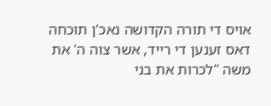אויס די תורה הקדושה נאכ'ן תוכחה דאס זענען די רייד, אשר צוה ה' את משה "לכרות את בני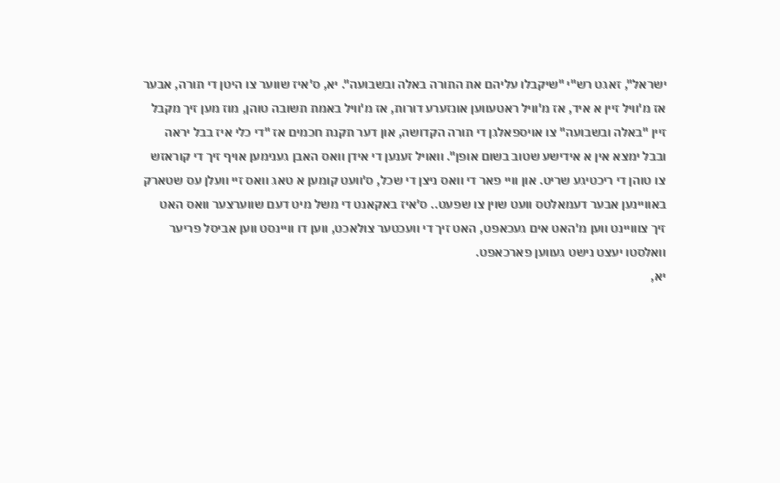ישראל", זאגט רש"י "שיקבלו עליהם את התורה באלה ובשבועה". יא, ס'איז שווער צו היטן די תורה, אבער אז מ'וויל זיין א איד, אז מ'וויל ראטעווען אונזערע דורות, אז מ'וויל באמת תשובה טוהן, מוז מען זיך מקבל זיין "באלה ובשבועה" צו אויספאלגן די תורה הקדושה, און דער תקנת חכמים אז "די כלי איז בבל יראה ובבל ימצא אין א אידישע שטוב בשום אופן". וואויל זענען די אידן וואס האבן גענימען אויף זיך די קוראזש צו טוהן די ריכטיגע שריט. און וויי פאר די וואס ניצן די שכל, ס'וועט קומען א טאג וואס זיי וועלן עס שטארק באוויינען אבער דעמאלטס וועט שוין צו שפעט.. ס'איז באקאנט די משל מיט דעם שווערצער וואס האט זיך צווויינט ווען מ'האט אים געכאפט, האט זיך די וועכטער צולאכט, ווען דו וויינסט ווען אביסל פריער וואלסטו יעצט נישט געווען פארכאפט.
יא,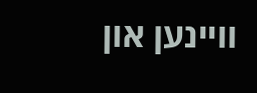וויינען און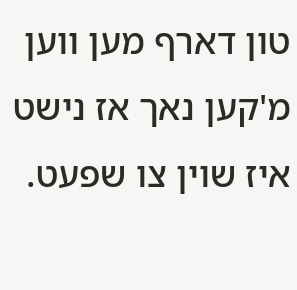טון דארף מען ווען מ'קען נאך אז נישט איז שוין צו שפעט.